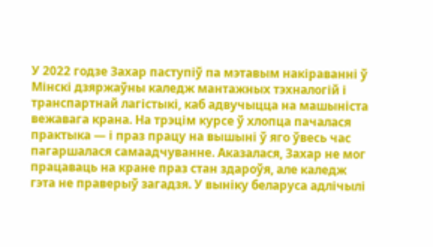У 2022 годзе Захар паступіў па мэтавым накіраванні ў Мінскі дзяржаўны каледж мантажных тэхналогій і транспартнай лагістыкі, каб адвучыцца на машыніста вежавага крана. На трэцім курсе ў хлопца пачалася практыка — і праз працу на вышыні ў яго ўвесь час пагаршалася самаадчуванне. Аказалася, Захар не мог працаваць на кране праз стан здароўя, але каледж гэта не праверыў загадзя. У выніку беларуса адлічылі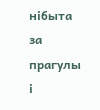нібыта за прагулы і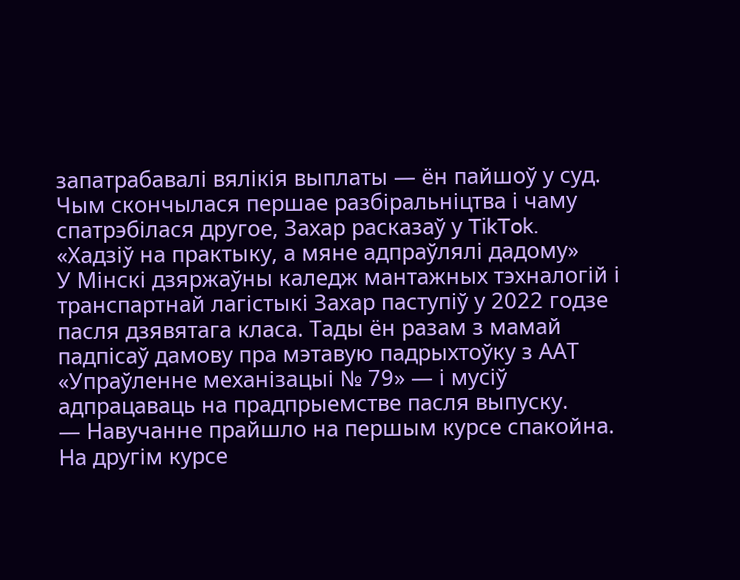запатрабавалі вялікія выплаты — ён пайшоў у суд. Чым скончылася першае разбіральніцтва і чаму спатрэбілася другое, Захар расказаў у TikTok.
«Хадзіў на практыку, а мяне адпраўлялі дадому»
У Мінскі дзяржаўны каледж мантажных тэхналогій і транспартнай лагістыкі Захар паступіў у 2022 годзе пасля дзявятага класа. Тады ён разам з мамай падпісаў дамову пра мэтавую падрыхтоўку з ААТ «Упраўленне механізацыі № 79» — і мусіў адпрацаваць на прадпрыемстве пасля выпуску.
— Навучанне прайшло на першым курсе спакойна. На другім курсе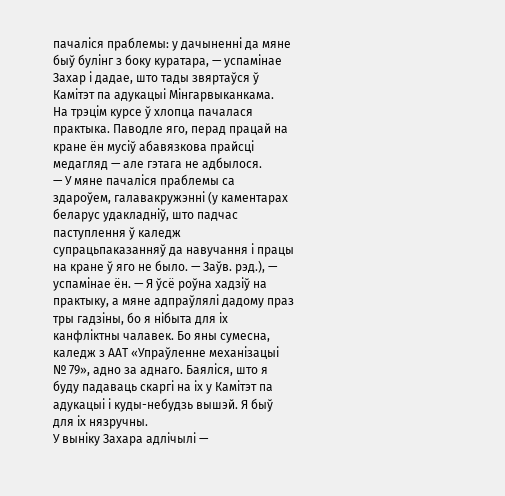пачаліся праблемы: у дачыненні да мяне быў булінг з боку куратара, — успамінае Захар і дадае, што тады звяртаўся ў Камітэт па адукацыі Мінгарвыканкама.
На трэцім курсе ў хлопца пачалася практыка. Паводле яго, перад працай на кране ён мусіў абавязкова прайсці медагляд — але гэтага не адбылося.
— У мяне пачаліся праблемы са здароўем, галавакружэнні (у каментарах беларус удакладніў, што падчас паступлення ў каледж супрацьпаказанняў да навучання і працы на кране ў яго не было. — Заўв. рэд.), — успамінае ён. — Я ўсё роўна хадзіў на практыку, а мяне адпраўлялі дадому праз тры гадзіны, бо я нібыта для іх канфліктны чалавек. Бо яны сумесна, каледж з ААТ «Упраўленне механізацыі № 79», адно за аднаго. Баяліся, што я буду падаваць скаргі на іх у Камітэт па адукацыі і куды-небудзь вышэй. Я быў для іх нязручны.
У выніку Захара адлічылі —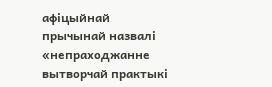афіцыйнай прычынай назвалі «непраходжанне вытворчай практыкі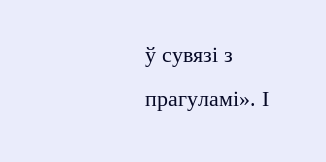ў сувязі з прагуламі». І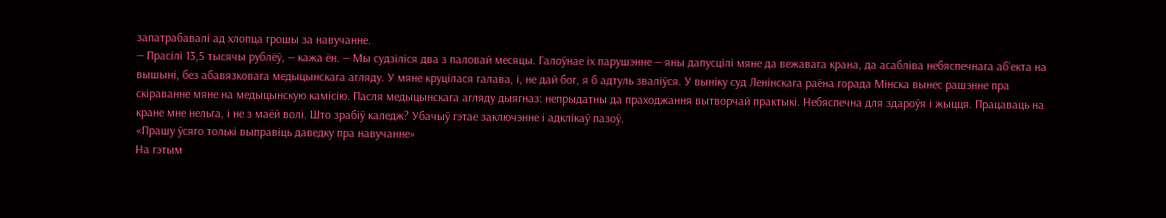запатрабавалі ад хлопца грошы за навучанне.
— Прасілі 13,5 тысячы рублёў, — кажа ён. — Мы судзіліся два з паловай месяцы. Галоўнае іх парушэнне — яны дапусцілі мяне да вежавага крана, да асабліва небяспечнага аб’екта на вышыні, без абавязковага медыцынскага агляду. У мяне круцілася галава, і, не дай бог, я б адтуль зваліўся. У выніку суд Ленінскага раёна горада Мінска вынес рашэнне пра скіраванне мяне на медыцынскую камісію. Пасля медыцынскага агляду дыягназ: непрыдатны да праходжання вытворчай практыкі. Небяспечна для здароўя і жыцця. Працаваць на кране мне нельга, і не з маёй волі. Што зрабіў каледж? Убачыў гэтае заключэнне і адклікаў пазоў.
«Прашу ўсяго толькі выправіць даведку пра навучанне»
На гэтым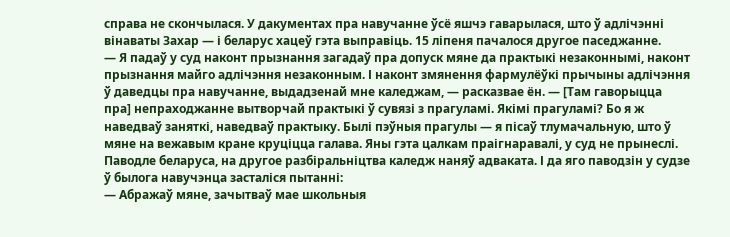справа не скончылася. У дакументах пра навучанне ўсё яшчэ гаварылася, што ў адлічэнні вінаваты Захар — і беларус хацеў гэта выправіць. 15 ліпеня пачалося другое паседжанне.
— Я падаў у суд наконт прызнання загадаў пра допуск мяне да практыкі незаконнымі, наконт прызнання майго адлічэння незаконным. І наконт змянення фармулёўкі прычыны адлічэння ў даведцы пра навучанне, выдадзенай мне каледжам, — расказвае ён. — [Там гаворыцца пра] непраходжанне вытворчай практыкі ў сувязі з прагуламі. Якімі прагуламі? Бо я ж наведваў заняткі, наведваў практыку. Былі пэўныя прагулы — я пісаў тлумачальную, што ў мяне на вежавым кране круціцца галава. Яны гэта цалкам праігнаравалі, у суд не прынеслі.
Паводле беларуса, на другое разбіральніцтва каледж наняў адваката. І да яго паводзін у судзе ў былога навучэнца засталіся пытанні:
— Абражаў мяне, зачытваў мае школьныя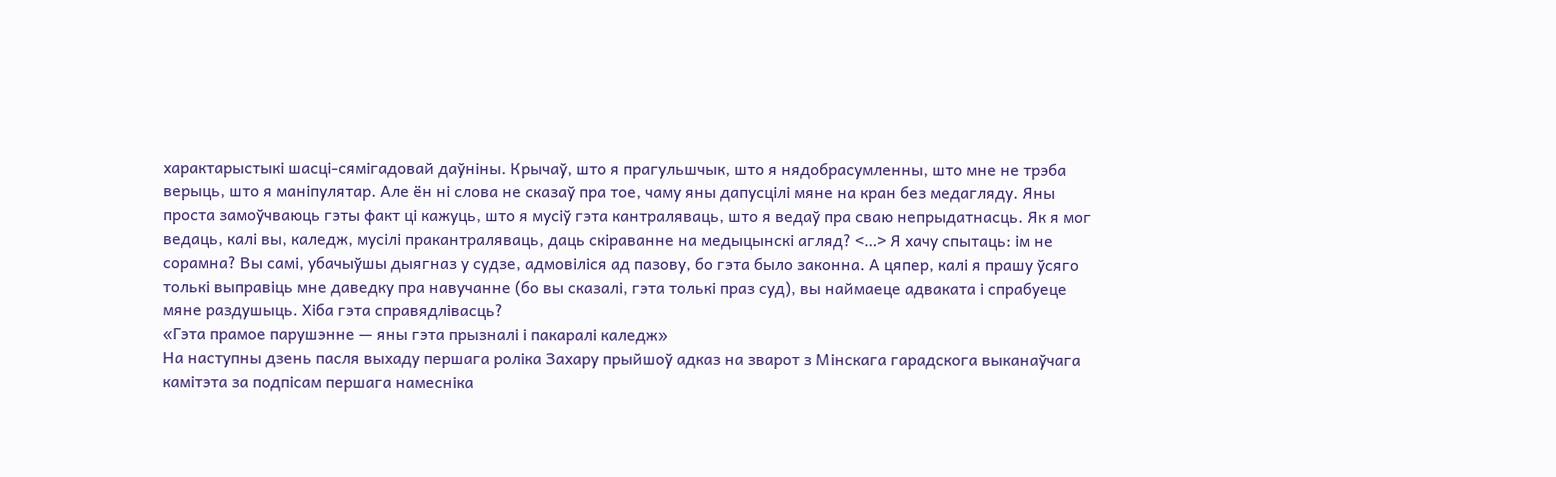характарыстыкі шасці-сямігадовай даўніны. Крычаў, што я прагульшчык, што я нядобрасумленны, што мне не трэба верыць, што я маніпулятар. Але ён ні слова не сказаў пра тое, чаму яны дапусцілі мяне на кран без медагляду. Яны проста замоўчваюць гэты факт ці кажуць, што я мусіў гэта кантраляваць, што я ведаў пра сваю непрыдатнасць. Як я мог ведаць, калі вы, каледж, мусілі пракантраляваць, даць скіраванне на медыцынскі агляд? <…> Я хачу спытаць: ім не сорамна? Вы самі, убачыўшы дыягназ у судзе, адмовіліся ад пазову, бо гэта было законна. А цяпер, калі я прашу ўсяго толькі выправіць мне даведку пра навучанне (бо вы сказалі, гэта толькі праз суд), вы наймаеце адваката і спрабуеце мяне раздушыць. Хіба гэта справядлівасць?
«Гэта прамое парушэнне — яны гэта прызналі і пакаралі каледж»
На наступны дзень пасля выхаду першага роліка Захару прыйшоў адказ на зварот з Мінскага гарадскога выканаўчага камітэта за подпісам першага намесніка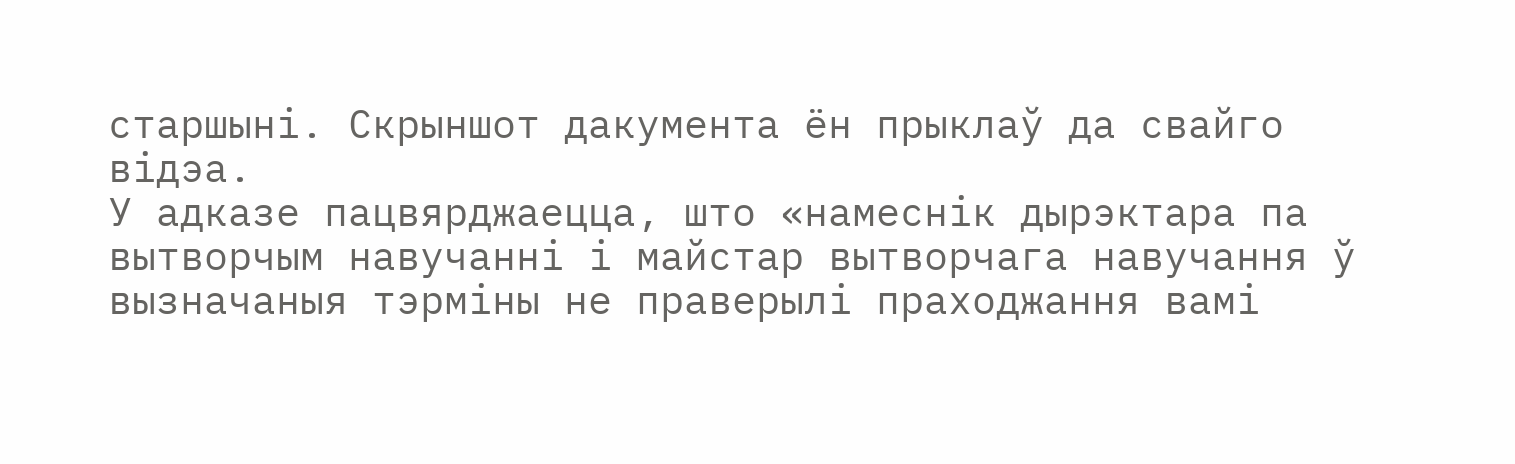старшыні. Скрыншот дакумента ён прыклаў да свайго відэа.
У адказе пацвярджаецца, што «намеснік дырэктара па вытворчым навучанні і майстар вытворчага навучання ў вызначаныя тэрміны не праверылі праходжання вамі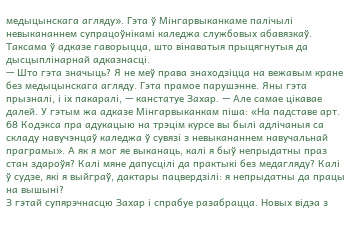медыцынскага агляду». Гэта ў Мінгарвыканкаме палічылі невыкананнем супрацоўнікамі каледжа службовых абавязкаў. Таксама ў адказе гаворыцца, што вінаватыя прыцягнутыя да дысцыплінарнай адказнасці.
— Што гэта значыць? Я не меў права знаходзіцца на вежавым кране без медыцынскага агляду. Гэта прамое парушэнне. Яны гэта прызналі, і іх пакаралі, — канстатуе Захар. — Але самае цікавае далей. У гэтым жа адказе Мінгарвыканкам піша: «На падставе арт. 68 Кодэкса пра адукацыю на трэцім курсе вы былі адлічаныя са складу навучэнцаў каледжа ў сувязі з невыкананнем навучальнай праграмы». А як я мог яе выканаць, калі я быў непрыдатны праз стан здароўя? Калі мяне дапусцілі да практыкі без медагляду? Калі ў судзе, які я выйграў, дактары пацвердзілі: я непрыдатны да працы на вышыні?
З гэтай супярэчнасцю Захар і спрабуе разабрацца. Новых відэа з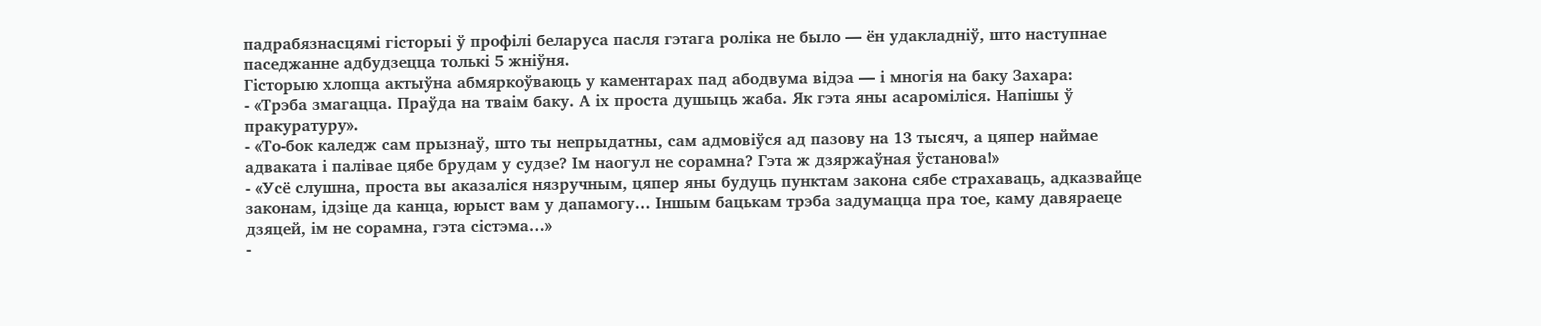падрабязнасцямі гісторыі ў профілі беларуса пасля гэтага роліка не было — ён удакладніў, што наступнае паседжанне адбудзецца толькі 5 жніўня.
Гісторыю хлопца актыўна абмяркоўваюць у каментарах пад абодвума відэа — і многія на баку Захара:
- «Трэба змагацца. Праўда на тваім баку. А іх проста душыць жаба. Як гэта яны асароміліся. Напішы ў пракуратуру».
- «То-бок каледж сам прызнаў, што ты непрыдатны, сам адмовіўся ад пазову на 13 тысяч, а цяпер наймае адваката і палівае цябе брудам у судзе? Ім наогул не сорамна? Гэта ж дзяржаўная ўстанова!»
- «Усё слушна, проста вы аказаліся нязручным, цяпер яны будуць пунктам закона сябе страхаваць, адказвайце законам, ідзіце да канца, юрыст вам у дапамогу… Іншым бацькам трэба задумацца пра тое, каму давяраеце дзяцей, ім не сорамна, гэта сістэма…»
-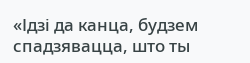«Ідзі да канца, будзем спадзявацца, што ты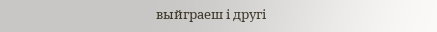выйграеш і другі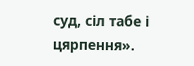суд, сіл табе і цярпення».